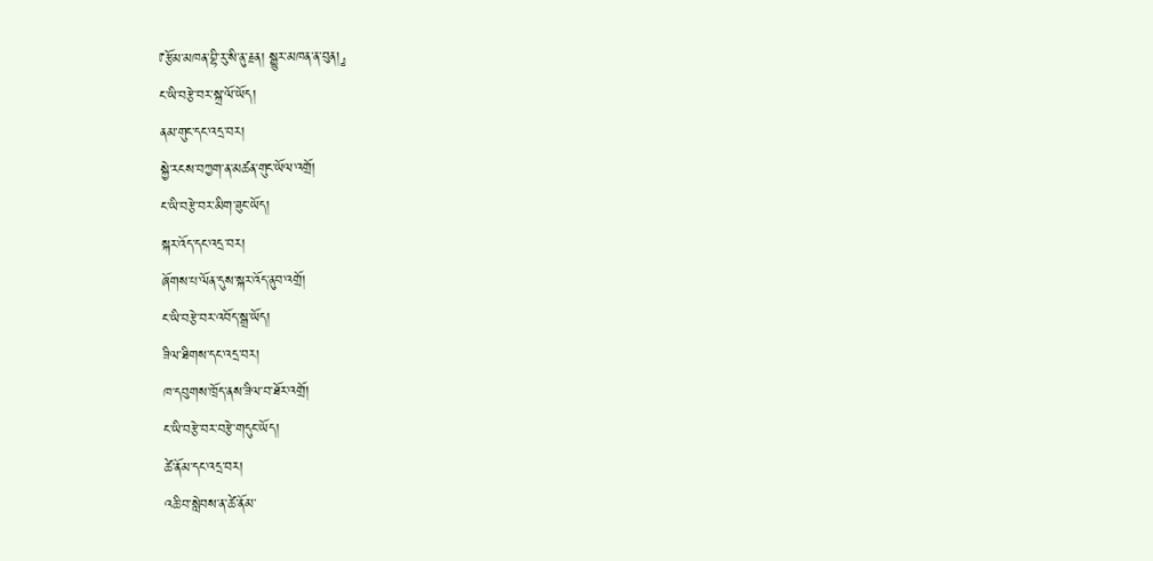『རྩོམ་མཁན་བྷི་རུ་སི་ནུ་རྗན། སྒྱུར་མཁན་ན་བུན།』
ང་ཡི་བརྩེ་བར་སྐྲ་ལོ་ཡོད།
ནམ་གུང་དང་འདྲ་བར།
སྐྱེ་རངས་བཀྱག་ན་མཚན་གུང་ཡོལ་འགྲོ།
ང་ཡི་བརྩེ་བར་མིག་ཟུང་ཡོད།
སྐར་འོད་དང་འདྲ་བར།
ཞོགས་པ་ལོན་དུས་སྐར་འོད་ནུབ་འགྲོ།
ང་ཡི་བརྩེ་བར་འབོད་སྒྲ་ཡོད།
ཟིལ་ཐིགས་དང་འདྲ་བར།
ཁ་དབུགས་ཁྲོད་ནས་ཟིལ་བ་ཐོར་འགྲོ།
ང་ཡི་བརྩེ་བར་བརྩེ་གདུང་ཡོད།
ཚེ་ནོམ་དང་འདྲ་བར།
འཆི་བ་སླེབས་ན་ཚེ་ནོམ་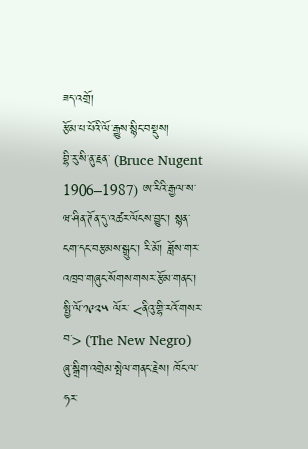ཟད་འགྲོ།
རྩོམ་པ་པོའི་ལོ་རྒྱུས་སྙིང་བསྡུས།
བྷི་རུ་སི་ནུ་རྗན་ (Bruce Nugent 1906–1987) ཨ་རིའི་རྒྱལ་ས་ཝ་ཤིན་ཊོན་དུ་འཚར་ལོངས་བྱུང་། སྙན་ངག་དང་བརྩམས་སྒྲུང་། རི་མོ། ཟློས་གར་འཁྲབ་གཞུང་སོགས་གསར་རྩོམ་གནང་། སྤྱི་ལོ་༡༩༢༥ ལོར་ <ནིའུ་གྷི་རའོ་གསར་བ་> (The New Negro) ཞུ་སྒྲིག་འགྲེམ་སྤེལ་གནང་རྗེས། ཁོང་ལ་ཧར་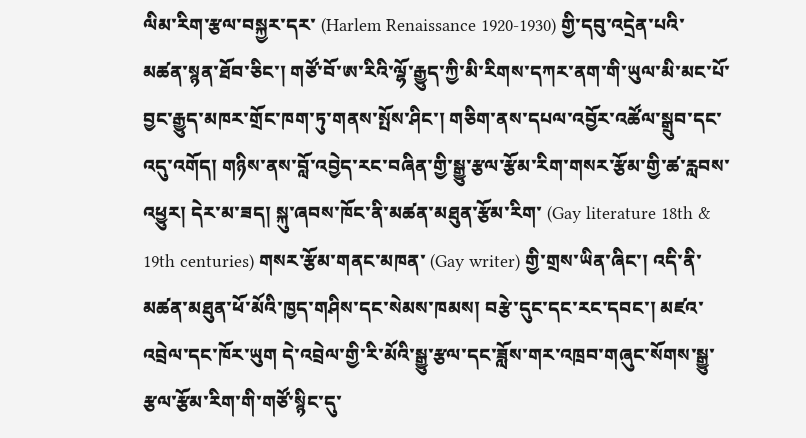ལིམ་རིག་རྩལ་བསྐྱར་དར་ (Harlem Renaissance 1920-1930) གྱི་དབུ་འདྲེན་པའི་མཚན་སྙན་ཐོབ་ཅིང་། གཙོ་བོ་ཨ་རིའི་ལྷོ་རྒྱུད་ཀྱི་མི་རིགས་དཀར་ནག་གི་ཡུལ་མི་མང་པོ་བྱང་རྒྱུད་མཁར་གྲོང་ཁག་ཏུ་གནས་སྤོས་ཤིང་། གཅིག་ནས་དཔལ་འབྱོར་འཚོལ་སྒྲུབ་དང་འདུ་འགོད། གཉིས་ནས་བློ་འབྱེད་རང་བཞིན་གྱི་སྒྱུ་རྩལ་རྩོམ་རིག་གསར་རྩོམ་གྱི་ཚ་རླབས་འཕྱུར། དེར་མ་ཟད། སྐུ་ཞབས་ཁོང་ནི་མཚན་མཐུན་རྩོམ་རིག་ (Gay literature 18th & 19th centuries) གསར་རྩོམ་གནང་མཁན་ (Gay writer) གྱི་གྲས་ཡིན་ཞིང་། འདི་ནི་མཚན་མཐུན་ཕོ་མོའི་ཁྱད་གཤིས་དང་སེམས་ཁམས། བརྩེ་དུང་དང་རང་དབང་། མཛའ་འབྲེལ་དང་ཁོར་ཡུག དེ་འབྲེལ་གྱི་རི་མོའི་སྒྱུ་རྩལ་དང་ཟློས་གར་འཁྲབ་གཞུང་སོགས་སྒྱུ་རྩལ་རྩོམ་རིག་གི་གཙོ་སྙིང་དུ་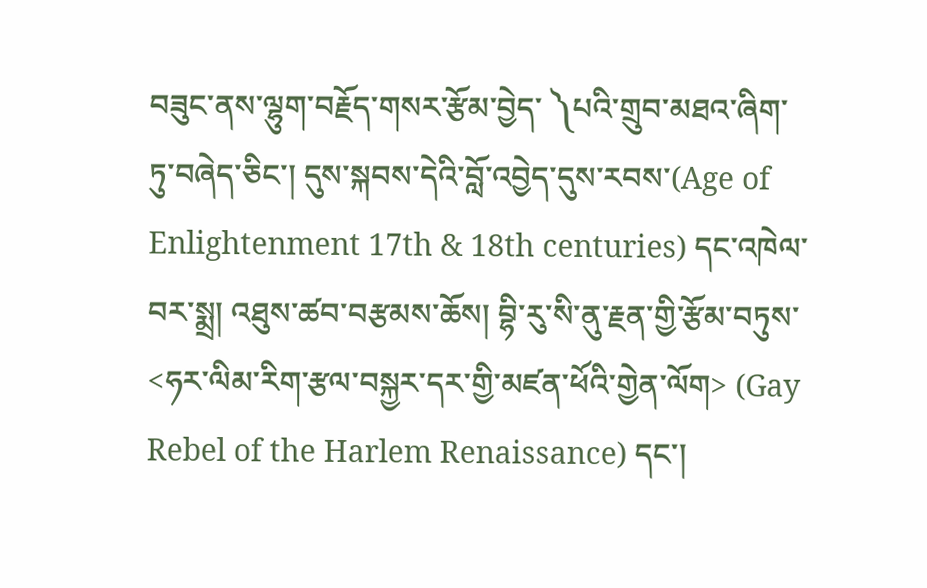བཟུང་ནས་ལྷུག་བརྗོད་གསར་རྩོམ་བྱེད་ ༽པའི་གྲུབ་མཐའ་ཞིག་ཏུ་བཞེད་ཅིང་། དུས་སྐབས་དེའི་བློ་འབྱེད་དུས་རབས་(Age of Enlightenment 17th & 18th centuries) དང་འཁེལ་བར་སྨྲ། འཐུས་ཚབ་བརྩམས་ཆོས། བྷི་རུ་སི་ནུ་རྗན་གྱི་རྩོམ་བཏུས་ <ཧར་ལིམ་རིག་རྩལ་བསྐྱར་དར་གྱི་མཛན་ཕོའི་གྱེན་ལོག> (Gay Rebel of the Harlem Renaissance) དང་།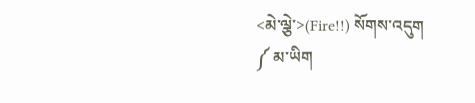<མེ་ལྕེ་>(Fire!!) སོགས་འདུག
༼ མ་ཡིག